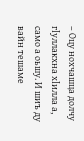– Оцу нохчашца долчу гӏуллакхна хӏилла а, само а оьшу. И шиъ ду вайн тешаме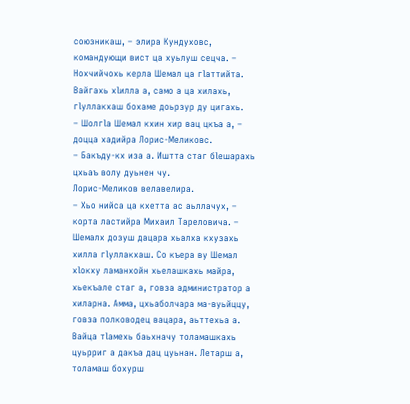союзникаш, – элира Кундуховс, командующи вист ца хуьлуш сецча. – Нохчийчохь керла Шемал ца гӏаттийта. Вайгахь хӏилла а, само а ца хилахь, гӏуллакхаш бохаме доьрзур ду цигахь.
– Шолгӏа Шемал кхин хир вац цкъа а, – доцца хадийра Лорис-Меликовс.
– Бакъду-кх иза а. Иштта стаг бӏешарахь цхьаъ волу дуьнен чу.
Лорис-Меликов велавелира.
– Хьо нийса ца кхетта ас аьллачух, – корта ластийра Михаил Тареловича. – Шемалх дозуш дацара хьалха кхузахь хилла гӏуллакхаш. Со къера ву Шемал хӏокху ламанхойн хьелашкахь майра, хьекъале стаг а, говза администратор а хиларна. Амма, цхьаболчара ма-вуьйццу, говза полководец вацара, аьттехьа а. Вайца тӏамехь баьхначу толамашкахь цуьрриг а дакъа дац цуьнан. Летарш а, толамаш бохурш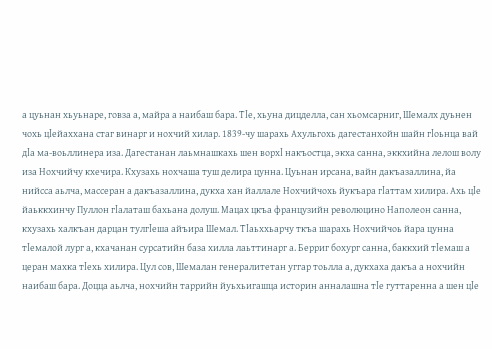а цуьнан хьуьнаре, говза а, майра а наибаш бара. Тӏе, хьуна дицделла, сан хьомсарниг, Шемалх дуьнен чохь цӏейаххана стаг винарг и нохчий хилар. 1839-чу шарахь Ахульгохь дагестанхойн шайн гӏоьнца вай дӏа ма-воьллинера иза. Дагестанан лаьмнашкахь шен ворхӏ накъостца, экха санна, эккхийна лелош волу иза Нохчийчу кхечира. Кхузахь нохчаша туш делира цунна. Цуьнан ирсана, вайн дакъазаллина, йа нийсса аьлча, массеран а дакъазаллина, дукха хан йаллале Нохчийчохь йукъара гӏаттам хилира. Ахь цӏе йаьккхинчу Пуллон гӏалаташ бахьана долуш. Мацах цкъа французийн революцино Наполеон санна, кхузахь халкъан дарцан тулгӏеша айъира Шемал. Тӏаьххьарчу ткъа шарахь Нохчийчоь йара цунна тӏемалой лург а, кхачанан сурсатийн база хилла лаьттинарг а. Берриг бохург санна, баккхий тӏемаш а церан махка тӏехь хилира. Цул сов, Шемалан генералитетан уггар тоьлла а, дукхаха дакъа а нохчийн наибаш бара. Доцца аьлча, нохчийн таррийн йуьхьигашца историн анналашна тӏе гуттаренна а шен цӏе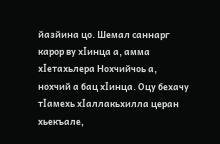йазйина цо. Шемал саннарг карор ву хӏинца а, амма хӏетахьлера Нохчийчоь а, нохчий а бац хӏинца. Оцу бехачу тӏамехь хӏаллакьхилла церан хьекъале,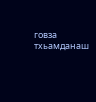говза тхьамданаш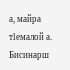а, майра тӏемалой а. Бисинарш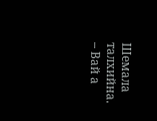Шемала талхийна.
– Вай а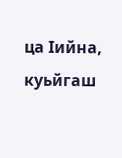ца ӏийна, куьйгаш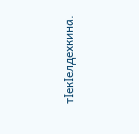тӏекӏелдехкина.